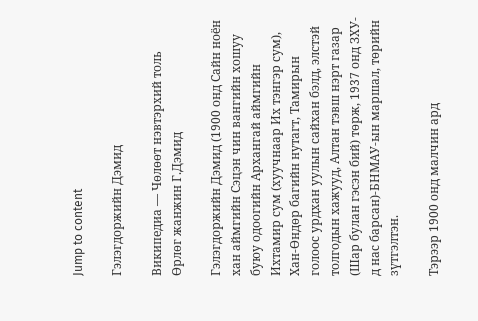Jump to content

Гэлэгдоржийн Дэмид

Википедиа — Чөлөөт нэвтэрхий толь
Өрлөг жанжин Г.Дэмид

Гэлэгдоржийн Дэмид (1900 онд Сайн ноён хан аймгийн Сэцэн чин вангийн хошуу буюу одоогийн Архангай аймгийн Ихтамир сум (хуучнаар Их тэнгэр сум), Хан-Өндөр багийн нутагт, Тамирын голоос урдхан уулын сайхан бэлд, элстэй толгодын хажууд, Алтан тэвш нэрт газар (Шар булан гэсэн бий) төрж, 1937 онд ЗХУ-д нас барсан)-БНМАУ-ын маршал, төрийн зүтгэлтэн.

Тэрээр 1900 онд малчин ард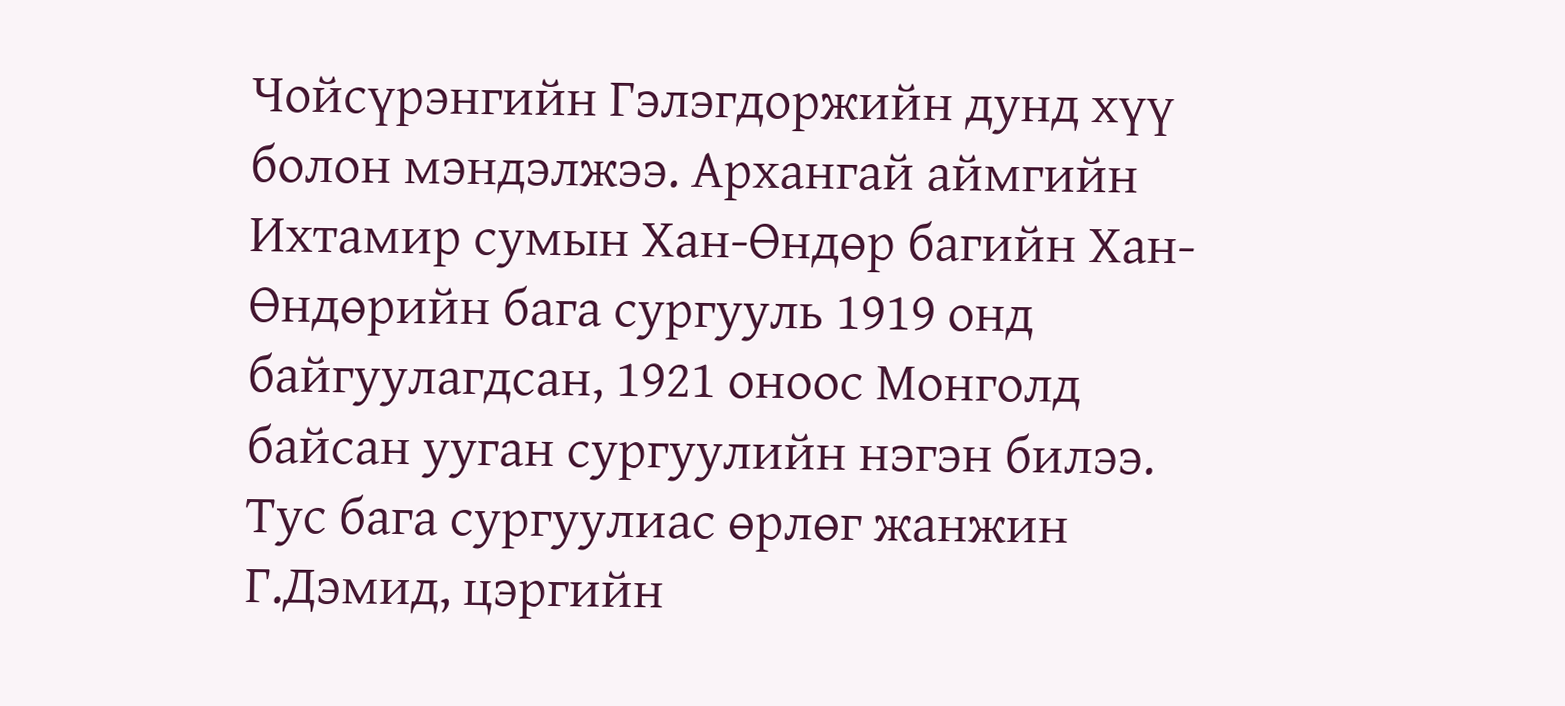Чойсүрэнгийн Гэлэгдоржийн дунд хүү болон мэндэлжээ. Архангай аймгийн Ихтамир сумын Хан-Өндөр багийн Хан-Өндөрийн бага сургууль 1919 онд байгуулагдсан, 1921 оноос Монголд байсан ууган сургуулийн нэгэн билээ. Тус бага сургуулиас өрлөг жанжин Г.Дэмид, цэргийн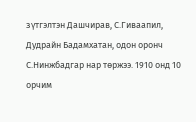зүтгэлтэн Дашчирав, С.Гиваапил, Дудрайн Бадамхатан, одон оронч С.Нинжбадгар нар төржээ. 1910 онд 10 орчим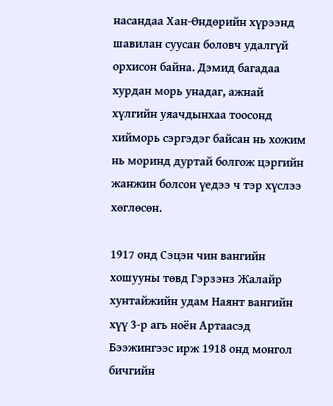насандаа Хан-Өндөрийн хүрээнд шавилан суусан боловч удалгүй орхисон байна. Дэмид багадаа хурдан морь унадаг, ажнай хүлгийн уяачдынхаа тоосонд хийморь сэргэдэг байсан нь хожим нь моринд дуртай болгож цэргийн жанжин болсон үедээ ч тэр хүслээ хөглөсөн.

1917 онд Сэцэн чин вангийн хошууны төвд Гэрзэнз Жалайр хунтайжийн удам Наянт вангийн хүү 3-р агь ноён Артаасэд Бээжингээс ирж 1918 онд монгол бичгийн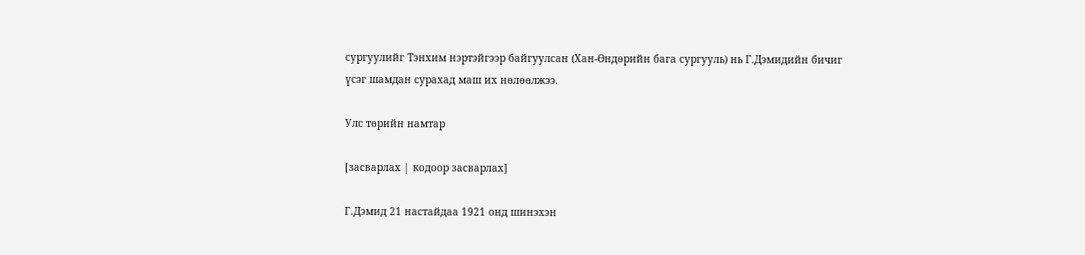сургуулийг Тэнхим нэртэйгээр байгуулсан (Хан-Өндөрийн бага сургууль) нь Г.Дэмидийн бичиг үсэг шамдан сурахад маш их нөлөөлжээ.

Улс төрийн намтар

[засварлах | кодоор засварлах]

Г.Дэмид 21 настайдаа 1921 онд шинэхэн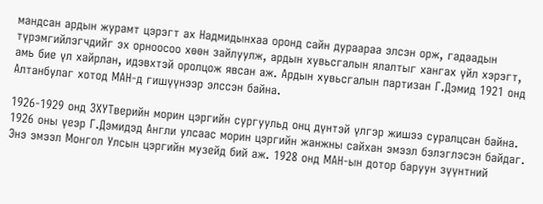мандсан ардын журамт цэрэгт ах Надмидынхаа оронд сайн дураараа элсэн орж, гадаадын түрэмгийлэгчдийг эх орноосоо хөөн зайлуулж, ардын хувьсгалын ялалтыг хангах үйл хэрэгт, амь бие үл хайрлан, идэвхтэй оролцож явсан аж. Ардын хувьсгалын партизан Г.Дэмид 1921 онд Алтанбулаг хотод МАН-д гишүүнээр элссэн байна.

1926-1929 онд ЗХУТверийн морин цэргийн сургуульд онц дүнтэй үлгэр жишээ суралцсан байна. 1926 оны үеэр Г.Дэмидэд Англи улсаас морин цэргийн жанжны сайхан эмээл бэлэглэсэн байдаг. Энэ эмээл Монгол Улсын цэргийн музейд бий аж. 1928 онд МАН-ын дотор баруун зүүнтний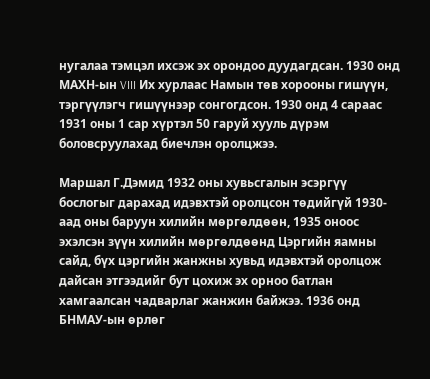нугалаа тэмцэл ихсэж эх орондоо дуудагдсан. 1930 онд МАХН-ын VIII Их хурлаас Намын төв хорооны гишүүн, тэргүүлэгч гишүүнээр сонгогдсон. 1930 онд 4 сараас 1931 оны 1 сар хүртэл 50 гаруй хууль дүрэм боловсруулахад биечлэн оролцжээ.

Маршал Г.Дэмид 1932 оны хувьсгалын эсэргүү бослогыг дарахад идэвхтэй оролцсон төдийгүй 1930-аад оны баруун хилийн мөргөлдөөн, 1935 оноос эхэлсэн зүүн хилийн мөргөлдөөнд Цэргийн яамны сайд, бүх цэргийн жанжны хувьд идэвхтэй оролцож дайсан этгээдийг бут цохиж эх орноо батлан хамгаалсан чадварлаг жанжин байжээ. 1936 онд БНМАУ-ын өрлөг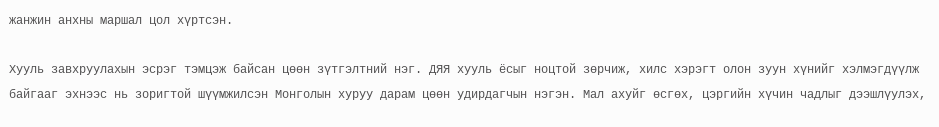жанжин анхны маршал цол хүртсэн.

Хууль завхруулахын эсрэг тэмцэж байсан цөөн зүтгэлтний нэг. ДЯЯ хууль ёсыг ноцтой зөрчиж, хилс хэрэгт олон зуун хүнийг хэлмэгдүүлж байгааг эхнээс нь зоригтой шүүмжилсэн Монголын хуруу дарам цөөн удирдагчын нэгэн. Мал ахуйг өсгөх, цэргийн хүчин чадлыг дээшлүулэх,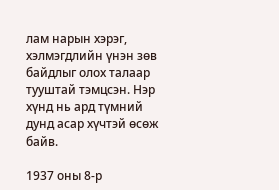лам нарын хэрэг, хэлмэгдлийн үнэн зөв байдлыг олох талаар тууштай тэмцсэн. Нэр хүнд нь ард түмний дунд асар хүчтэй өсөж байв.

1937 оны 8-р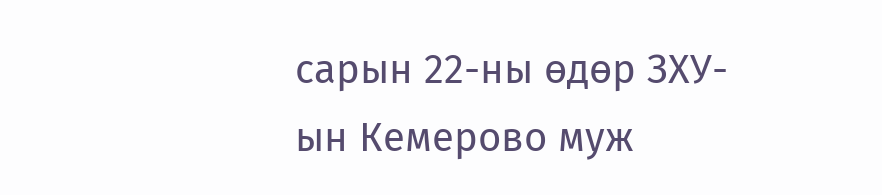сарын 22-ны өдөр ЗХУ-ын Кемерово муж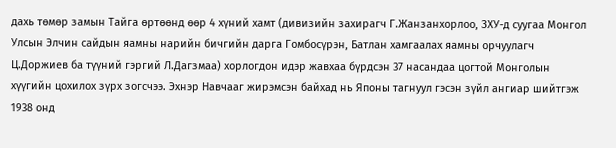дахь төмөр замын Тайга өртөөнд өөр 4 хүний хамт (дивизийн захирагч Г.Жанзанхорлоо, ЗХУ-д суугаа Монгол Улсын Элчин сайдын яамны нарийн бичгийн дарга Гомбосүрэн, Батлан хамгаалах яамны орчуулагч Ц.Доржиев ба түүний гэргий Л.Дагзмаа) хорлогдон идэр жавхаа бүрдсэн 37 насандаа цогтой Монголын хүүгийн цохилох зүрх зогсчээ. Эхнэр Навчааг жирэмсэн байхад нь Японы тагнуул гэсэн зүйл ангиар шийтгэж 1938 онд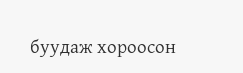буудаж хороосон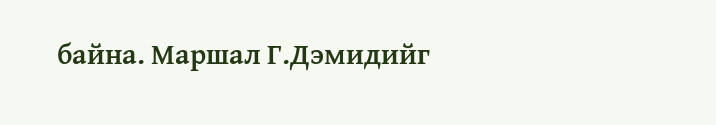байна. Маршал Г.Дэмидийг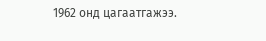1962 онд цагаатгажээ.